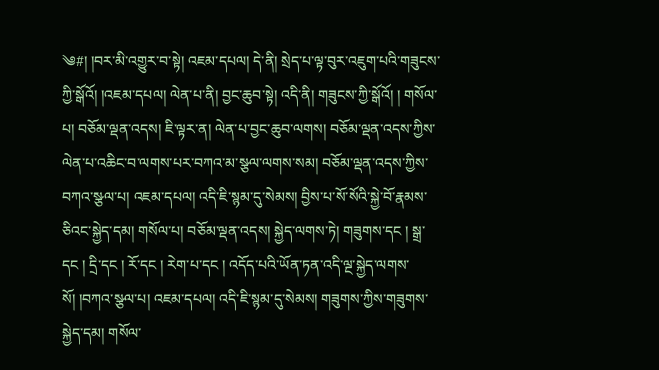༄#། །བར་མི་འགྱུར་བ་སྟེ། འཇམ་དཔལ། དེ་ནི། སྲེད་པ་ལྟ་བུར་འཇུག་པའི་གཟུངས་ཀྱི་སྒོའོ། །འཇམ་དཔལ། ལེན་པ་ནི། བྱང་ཆུབ་སྟེ། འདི་ནི། གཟུངས་ཀྱི་སྒོའོ། ། གསོལ་པ། བཅོམ་ལྡན་འདས། ཇི་ལྟར་ན། ལེན་པ་བྱང་ཆུབ་ལགས། བཅོམ་ལྡན་འདས་ཀྱིས་ལེན་པ་འཆིང་བ་ལགས་པར་བཀའ་མ་སྩལ་ལགས་སམ། བཅོམ་ལྡན་འདས་ཀྱིས་བཀའ་སྩལ་པ། འཇམ་དཔལ། འདི་ཇི་སྙམ་དུ་སེམས། བྱིས་པ་སོ་སོའི་སྐྱེ་བོ་རྣམས་ཅིའང་སྐྱེད་དམ། གསོལ་པ། བཅོམ་ལྡན་འདས། སྐྱེད་ལགས་ཏེ། གཟུགས་དང ། སྒྲ་དང ། དྲི་དང ། རོ་དང ། རེག་པ་དང ། འདོད་པའི་ཡོན་ཏན་འདི་ལྔ་སྐྱེད་ལགས་སོ། །བཀའ་སྩལ་པ། འཇམ་དཔལ། འདི་ཇི་སྙམ་དུ་སེམས། གཟུགས་ཀྱིས་གཟུགས་སྐྱེད་དམ། གསོལ་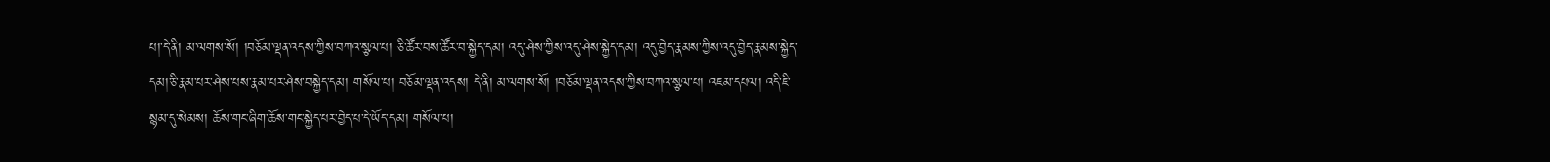པ།་དེ་ནི། མ་ལགས་སོ། །བཅོམ་ལྡན་འདས་ཀྱིས་བཀའ་སྩལ་པ། ཅི་ཚོར་བས་ཚོར་བ་སྐྱེད་དམ། འདུ་ཤེས་ཀྱིས་འདུ་ཤེས་སྐྱེད་དམ། འདུ་བྱེད་རྣམས་ཀྱིས་འདུ་བྱེད་རྣམས་སྐྱེད་དམ།་ཅི་རྣམ་པར་ཤེས་པས་རྣམ་པར་ཤེས་བསྐྱེད་དམ། གསོལ་པ། བཅོམ་ལྡན་འདས། དེ་ནི། མ་ལགས་སོ། །བཅོམ་ལྡན་འདས་ཀྱིས་བཀའ་སྩལ་པ། འཇམ་དཔལ། འདི་ཇི་སྙམ་དུ་སེམས། ཆོས་གང་ཞིག་ཆོས་གང་སྐྱེད་པར་བྱེད་པ་དེ་ཡོད་དམ། གསོལ་པ།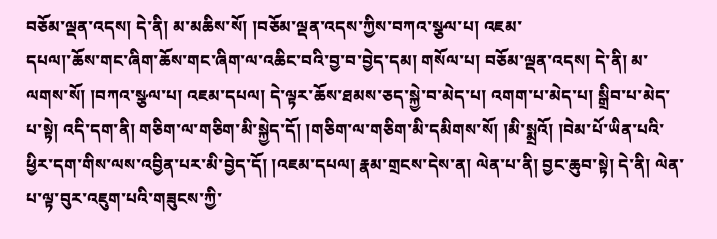བཅོམ་ལྡན་འདས། དེ་ནི། མ་མཆིས་སོ། །བཅོམ་ལྡན་འདས་ཀྱིས་བཀའ་སྩལ་པ། འཇམ་
དཔལ།་ཆོས་གང་ཞིག་ཆོས་གང་ཞིག་ལ་འཆིང་བའི་བྱ་བ་བྱེད་དམ། གསོལ་པ། བཅོམ་ལྡན་འདས། དེ་ནི། མ་ལགས་སོ། །བཀའ་སྩལ་པ། འཇམ་དཔལ། དེ་ལྟར་ཆོས་ཐམས་ཅད་སྐྱེ་བ་མེད་པ། འགག་པ་མེད་པ། སྒྲིབ་པ་མེད་པ་སྟེ། འདི་དག་ནི། གཅིག་ལ་གཅིག་མི་སྐྱེད་དོ། །གཅིག་ལ་གཅིག་མི་དམིགས་སོ། །མི་སྨྲའོ། །བེམ་པོ་ཡིན་པའི་ཕྱིར་དག་གིས་ལས་འབྱིན་པར་མི་བྱེད་དོ། །འཇམ་དཔལ། རྣམ་གྲངས་དེས་ན། ལེན་པ་ནི། བྱང་ཆུབ་སྟེ། དེ་ནི། ལེན་པ་ལྟ་བུར་འཇུག་པའི་གཟུངས་ཀྱི་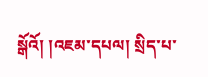སྒོའོ། །འཇམ་དཔལ། སྲིད་པ་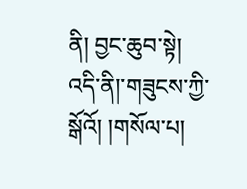ནི། བྱང་ཆུབ་སྟེ། འདི་ནི།་གཟུངས་ཀྱི་སྒོའོ། །གསོལ་པ།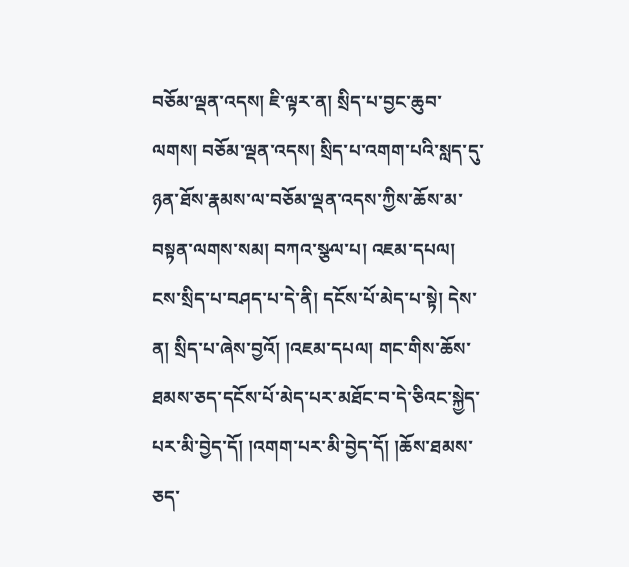བཅོམ་ལྡན་འདས། ཇི་ལྟར་ན། སྲིད་པ་བྱང་ཆུབ་ལགས། བཅོམ་ལྡན་འདས། སྲིད་པ་འགག་པའི་སླད་དུ་ཉན་ཐོས་རྣམས་ལ་བཅོམ་ལྡན་འདས་ཀྱིས་ཆོས་མ་བསྟན་ལགས་སམ། བཀའ་སྩལ་པ། འཇམ་དཔལ། ངས་སྲིད་པ་བཤད་པ་དེ་ནི། དངོས་པོ་མེད་པ་སྟེ། དེས་ན། སྲིད་པ་ཞེས་བྱའོ། །འཇམ་དཔལ། གང་གིས་ཆོས་ཐམས་ཅད་དངོས་པོ་མེད་པར་མཐོང་བ་དེ་ཅིའང་སྐྱེད་པར་མི་བྱེད་དོ། །འགག་པར་མི་བྱེད་དོ། །ཆོས་ཐམས་ཅད་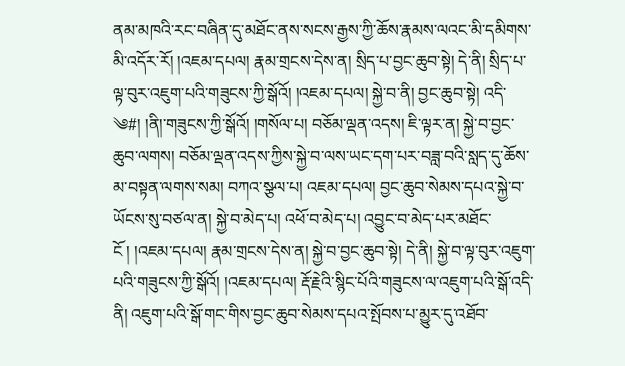ནམ་མཁའི་རང་བཞིན་དུ་མཐོང་ནས་སངས་རྒྱས་ཀྱི་ཆོས་རྣམས་ལའང་མི་དམིགས་མི་འདོར་རོ། །འཇམ་དཔལ། རྣམ་གྲངས་དེས་ན། སྲིད་པ་བྱང་ཆུབ་སྟེ། དེ་ནི། སྲིད་པ་ལྟ་བུར་འཇུག་པའི་གཟུངས་ཀྱི་སྒོའོ། །འཇམ་དཔལ། སྐྱེ་བ་ནི། བྱང་ཆུབ་སྟེ། འདི་
༄#། །ནི།་གཟུངས་ཀྱི་སྒོའོ། །གསོལ་པ། བཅོམ་ལྡན་འདས། ཇི་ལྟར་ན། སྐྱེ་བ་བྱང་ཆུབ་ལགས། བཅོམ་ལྡན་འདས་ཀྱིས་སྐྱེ་བ་ལས་ཡང་དག་པར་བཟླ་བའི་སླད་དུ་ཆོས་མ་བསྟན་ལགས་སམ། བཀའ་སྩལ་པ། འཇམ་དཔལ། བྱང་ཆུབ་སེམས་དཔའ་སྐྱེ་བ་ཡོངས་སུ་བཙལ་ན། སྐྱེ་བ་མེད་པ། འཕོ་བ་མེད་པ། འབྱུང་བ་མེད་པར་མཐོང་ངོ ། །འཇམ་དཔལ། རྣམ་གྲངས་དེས་ན། སྐྱེ་བ་བྱང་ཆུབ་སྟེ། དེ་ནི། སྐྱེ་བ་ལྟ་བུར་འཇུག་པའི་གཟུངས་ཀྱི་སྒོའོ། །འཇམ་དཔལ། རྡོ་རྗེའི་སྙིང་པོའི་གཟུངས་ལ་འཇུག་པའི་སྒོ་འདི་ནི། འཇུག་པའི་སྒོ་གང་གིས་བྱང་ཆུབ་སེམས་དཔའ་སྤོབས་པ་མྱུར་དུ་འཐོབ་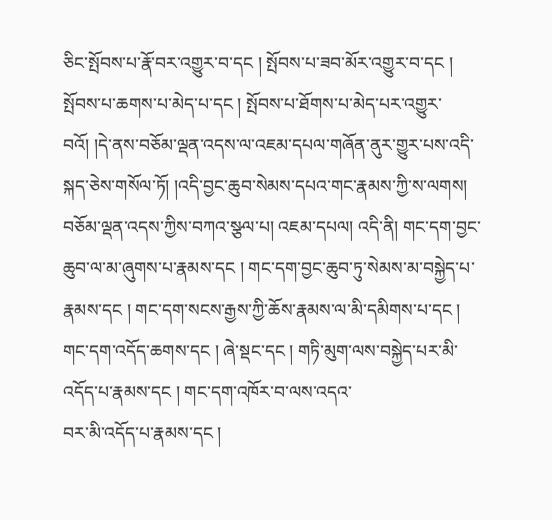ཅིང་སྤོབས་པ་རྣོ་བར་འགྱུར་བ་དང ། སྤོབས་པ་ཟབ་མོར་འགྱུར་བ་དང ། སྤོབས་པ་ཆགས་པ་མེད་པ་དང ། སྤོབས་པ་ཐོགས་པ་མེད་པར་འགྱུར་བའོ། །དེ་ནས་བཅོམ་ལྡན་འདས་ལ་འཇམ་དཔལ་གཞོན་ནུར་གྱུར་པས་འདི་སྐད་ཅེས་གསོལ་ཏོ། །འདི་བྱང་ཆུབ་སེམས་དཔའ་གང་རྣམས་ཀྱི་ས་ལགས། བཅོམ་ལྡན་འདས་ཀྱིས་བཀའ་སྩལ་པ། འཇམ་དཔལ། འདི་ནི། གང་དག་བྱང་ཆུབ་ལ་མ་ཞུགས་པ་རྣམས་དང ། གང་དག་བྱང་ཆུབ་ཏུ་སེམས་མ་བསྐྱེད་པ་རྣམས་དང ། གང་དག་སངས་རྒྱས་ཀྱི་ཆོས་རྣམས་ལ་མི་དམིགས་པ་དང ། གང་དག་འདོད་ཆགས་དང ། ཞེ་སྡང་དང ། གཏི་མུག་ལས་བསྐྱེད་པར་མི་འདོད་པ་རྣམས་དང ། གང་དག་འཁོར་བ་ལས་འདའ་
བར་མི་འདོད་པ་རྣམས་དང །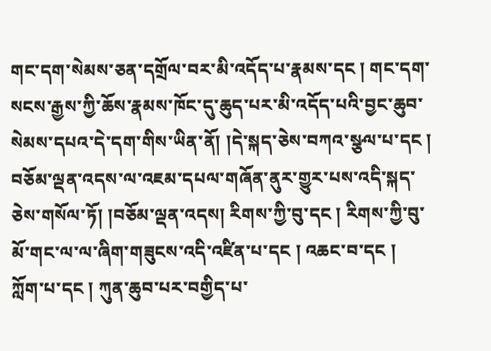གང་དག་སེམས་ཅན་དགྲོལ་བར་མི་འདོད་པ་རྣམས་དང ། གང་དག་སངས་རྒྱས་ཀྱི་ཆོས་རྣམས་ཁོང་དུ་ཆུད་པར་མི་འདོད་པའི་བྱང་ཆུབ་སེམས་དཔའ་དེ་དག་གིས་ཡིན་ནོ། །དེ་སྐད་ཅེས་བཀའ་སྩལ་པ་དང ། བཅོམ་ལྡན་འདས་ལ་འཇམ་དཔལ་གཞོན་ནུར་གྱུར་པས་འདི་སྐད་ཅེས་གསོལ་ཏོ། །བཅོམ་ལྡན་འདས། རིགས་ཀྱི་བུ་དང ། རིགས་ཀྱི་བུ་མོ་གང་ལ་ལ་ཞིག་གཟུངས་འདི་འཛིན་པ་དང ། འཆང་བ་དང ། ཀློག་པ་དང ། ཀུན་ཆུབ་པར་བགྱིད་པ་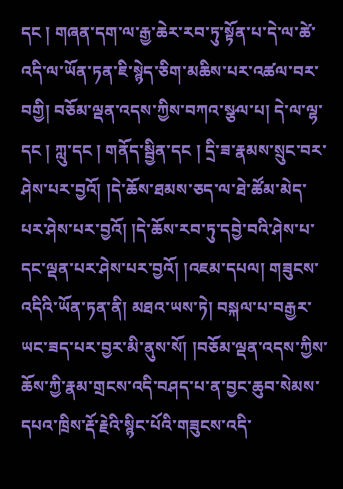དང ། གཞན་དག་ལ་རྒྱ་ཆེར་རབ་ཏུ་སྟོན་པ་དེ་ལ་ཚེ་འདི་ལ་ཡོན་ཏན་ཇི་སྙེད་ཅིག་མཆིས་པར་འཚལ་བར་བགྱི། བཅོམ་ལྡན་འདས་ཀྱིས་བཀའ་སྩལ་པ། དེ་ལ་ལྷ་དང ། ཀླུ་དང ། གནོད་སྦྱིན་དང ། དྲི་ཟ་རྣམས་སྲུང་བར་ཤེས་པར་བྱའོ། །དེ་ཆོས་ཐམས་ཅད་ལ་ཐེ་ཚོམ་མེད་པར་ཤེས་པར་བྱའོ། །དེ་ཆོས་རབ་ཏུ་དབྱེ་བའི་ཤེས་པ་དང་ལྡན་པར་ཤེས་པར་བྱའོ། །འཇམ་དཔལ། གཟུངས་འདིའི་ཡོན་ཏན་ནི། མཐའ་ཡས་ཏེ། བསྐལ་པ་བརྒྱར་ཡང་ཟད་པར་བྱར་མི་ནུས་སོ། །བཅོམ་ལྡན་འདས་ཀྱིས་ཆོས་ཀྱི་རྣམ་གྲངས་འདི་བཤད་པ་ན་བྱང་ཆུབ་སེམས་དཔའ་ཁྲིས་རྡོ་རྗེའི་སྙིང་པོའི་གཟུངས་འདི་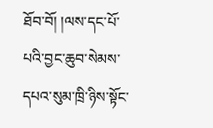ཐོབ་བོ། །ལས་དང་པོ་པའི་བྱང་ཆུབ་སེམས་དཔའ་སུམ་ཁྲི་ཉིས་སྟོང་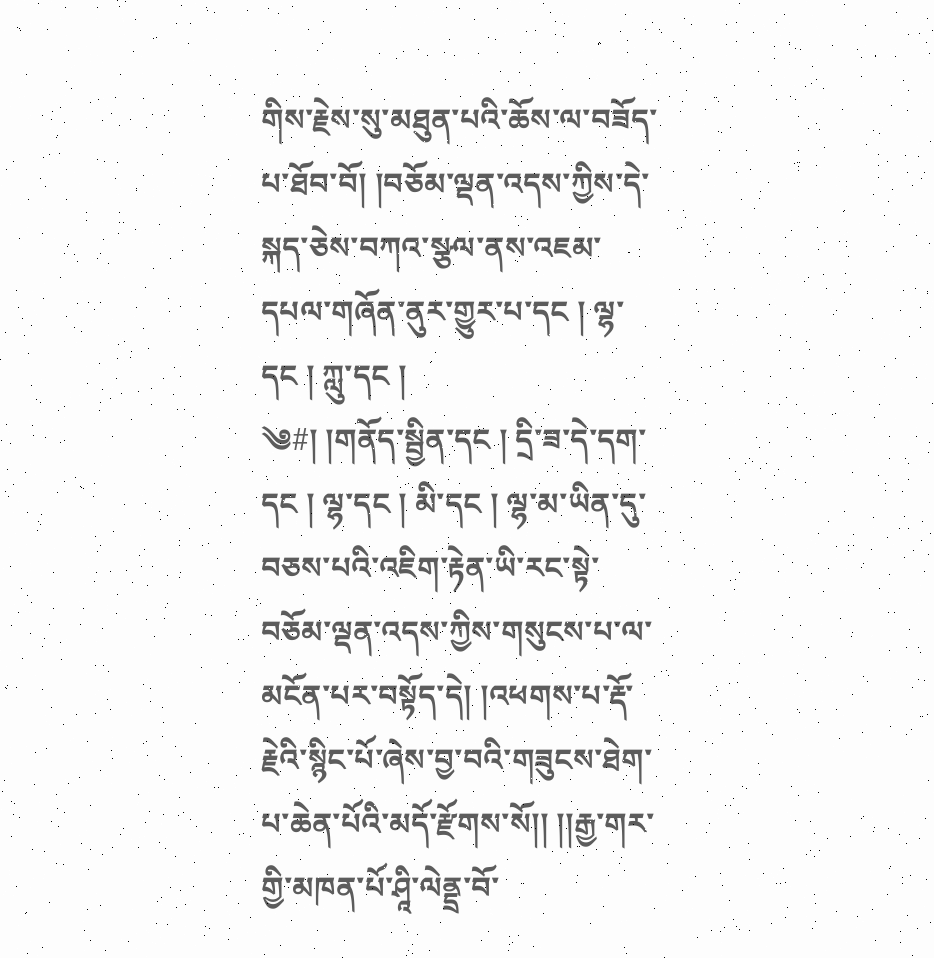གིས་རྗེས་སུ་མཐུན་པའི་ཆོས་ལ་བཟོད་པ་ཐོབ་བོ། །བཅོམ་ལྡན་འདས་ཀྱིས་དེ་སྐད་ཅེས་བཀའ་སྩལ་ནས་འཇམ་དཔལ་གཞོན་ནུར་གྱུར་པ་དང ། ལྷ་དང ། ཀླུ་དང །
༄#། །གནོད་སྦྱིན་དང ། དྲི་ཟ་དེ་དག་དང ། ལྷ་དང ། མི་དང ། ལྷ་མ་ཡིན་དུ་བཅས་པའི་འཇིག་རྟེན་ཡི་རང་སྟེ་བཅོམ་ལྡན་འདས་ཀྱིས་གསུངས་པ་ལ་མངོན་པར་བསྟོད་དེ། །འཕགས་པ་རྡོ་རྗེའི་སྙིང་པོ་ཞེས་བྱ་བའི་གཟུངས་ཐེག་པ་ཆེན་པོའི་མདོ་རྫོགས་སོ།། །།རྒྱ་གར་གྱི་མཁན་པོ་ཤཱི་ལེནྡྲ་བོ་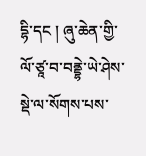དྷི་དང ། ཞུ་ཆེན་གྱི་ལོ་ཙཱ་བ་བནྡྷེ་ཡེ་ཤེས་སྡེ་ལ་སོགས་པས་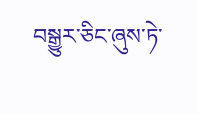བསྒྱུར་ཅིང་ཞུས་ཏེ་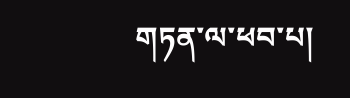གཏན་ལ་ཕབ་པ།